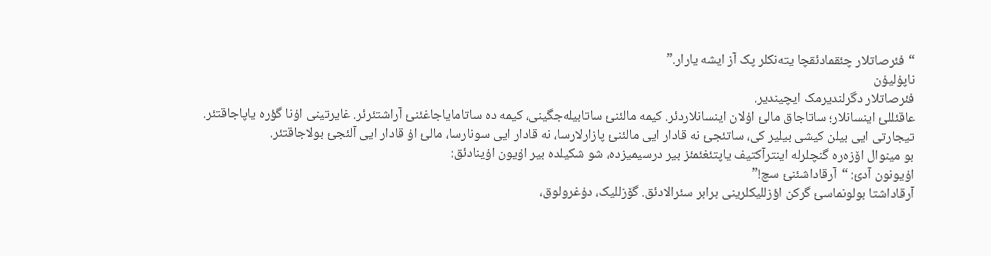“فئرصاتلار چئقمادئقچا یتەنکلر پک آز ایشە یارار.”
ناپۇلیۇن
فئرصاتلار دگرلندیرمک ایچیندیر.
عاقئللئ اینسانلار؛ ساتاجاق مالئ اۇلان اینسانلاردئر. کیمە مالئنئ ساتابیلەجگینی، کیمە دە ساتامایاجاغئنئ آراشتئرئر. غایرتینی اۇنا گؤرە یاپاجاقتئر.
تیجارتی ایی بیلن کیشی بیلیر کی، ساتئجئ نە قادار ایی مالئنئ پازارلارسا، نە قادار ایی سونارسا، مالئ اۇ قادار ایی آلئجئ بولاجاقتئر.
بو مینوال اۆزەرە گنچلرلە اینترآکتیف یاپتئغئمئز بیر درسیمیزدە، شو شکیلدە بیر اۇیون اۇینادئق:
اۇیونون آدئ: “آرقاداشئنئ سچ!”
آرقاداشتا بولونماسئ گرکن اؤزللیکلرینی برابر سئرالادئق. گۆزللیک، دۇغرولوق،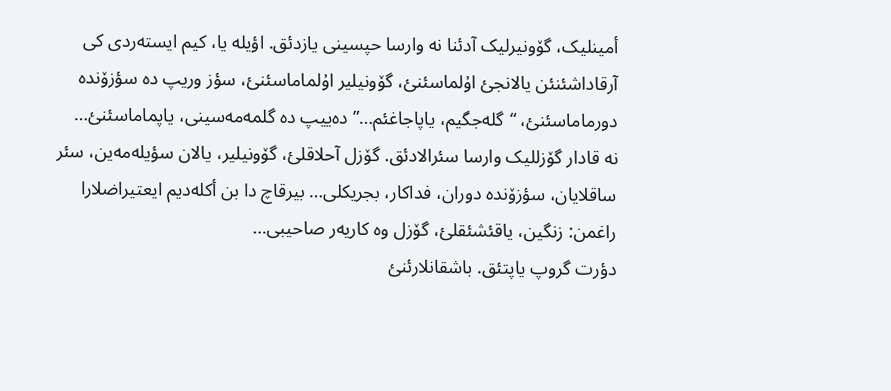أمینلیک، گۆونیرلیک آدئنا نە وارسا حپسینی یازدئق. اؤیلە یا، کیم ایستەردی کی آرقاداشئنئن یالانجئ اۇلماسئنئ، گۆونیلیر اۇلماماسئنئ، سؤز وریپ دە سؤزۆندە دورماماسئنئ، “گلەجگیم، یاپاجاغئم…” دەییپ دە گلمەمەسینی، یاپماماسئنئ…
نە قادار گۆزللیک وارسا سئرالادئق. گۆزل آحلاقلئ، گۆونیلیر، یالان سؤیلەمەین، سئر ساقلایان، سؤزۆندە دوران، فداکار، بجریکلی… بیرقاچ دا بن أکلەدیم ایعتیراضلارا راغمن: زنگین، یاقئشئقلئ، گۆزل وە کاریەر صاحیبی…
دؤرت گروپ یاپتئق. باشقانلارئنئ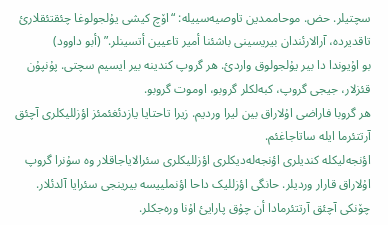سچتیلر. حض. موحاممدین تاوصیەسییلە: “اۆچ کیشی یۇلجولوغا چئقتئقلارئ تاقدیردە، آرالارئندان بیریسینی باشئنا أمیر تاعیین أتسینلر.” (أبو داوود)
بو اۇیوندا دا بیر یۇلجولوق واردئ. هر گروپ کندینە بیر ایسیم سچتی. پۇنپۇن قئزلار، جیجی گروپ، کبەلکلر گروبو، اوموت گروبو.
هر گروبا فاراضی اۇلاراق بین لیرا وردیم. زیرا تاحتایا یازدئغئمئز اؤزللیکلری آچئق آرتتئرما ایلە ساتاجاغئم.
اؤنجەلیکلە کندیلری اؤنجەلەدیکلری اؤزللیکلری سئرالایاجاقلار وە سۇنرا گروپ اۇلاراق قارار وردیلر. حانگی اؤزللیک داحا اؤنملییسە بیرینجی سئرایا آلدئلار. چۆنکی آچئق آرتتئرمادا أن چۇق پارایئ اۇنا ورەجکلر.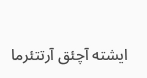ایشتە آچئق آرتتئرما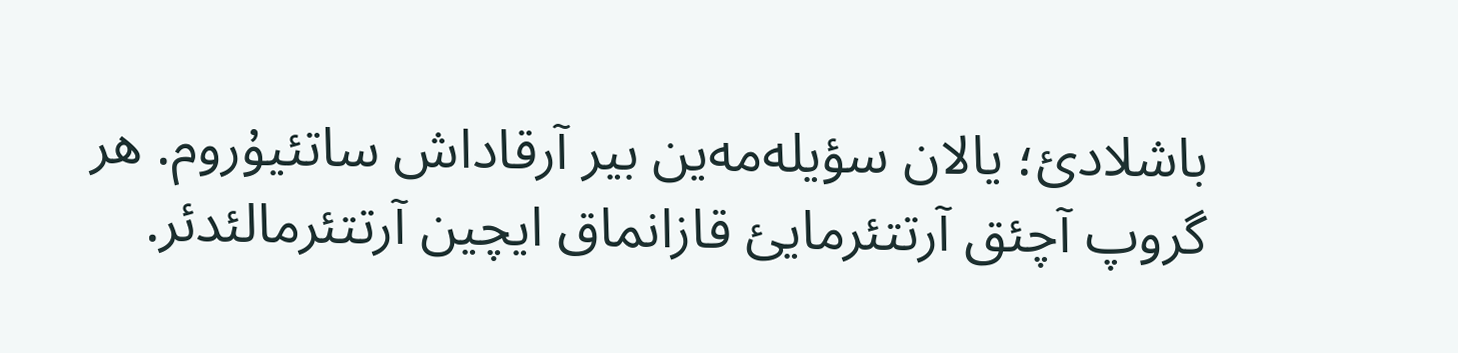باشلادئ؛ یالان سؤیلەمەین بیر آرقاداش ساتئیۇروم. هر گروپ آچئق آرتتئرمایئ قازانماق ایچین آرتتئرمالئدئر.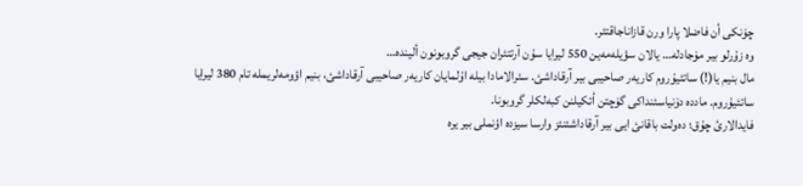چۆنکی أن فاضلا پارا ورن قازاناجاقتئر.
وە زۇرلو بیر مۆجادلە… یالان سؤیلەمەین 550 لیرایا سۇن آرتتئران جیجی گروبونون ألیندە…
مال بنیم یا(!) ساتئیۇروم کاریەر صاحیبی بیر آرقاداشئ. سئرالامادا بیلە اۇلمایان کاریەر صاحیبی آرقاداشئ، بنیم اؤومەلریملە تام 380 لیرایا ساتئیۇروم. ماددە دۆنیاسئنداکی گۆچتن أتکیلنن کبەلکلر گروبونا.
فایدالارئ چۇق؛ دەولت باقانئ ایی بیر آرقاداشئنئز وارسا سیزدە اؤنملی بیر یرە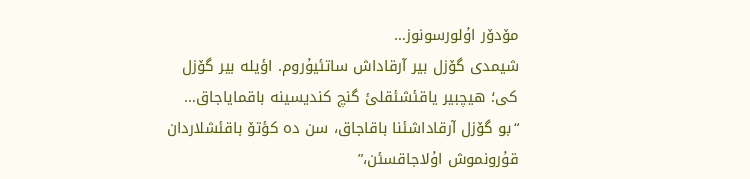مۆدۆر اۇلورسونوز…
شیمدی گۆزل بیر آرقاداش ساتئیۇروم. اؤیلە بیر گۆزل کی؛ هیچبیر یاقئشئقلئ گنچ کندیسینە باقمایاجاق… “بو گۆزل آرقاداشئنا باقاجاق، سن دە کؤتۆ باقئشلاردان قۇرونموش اۇلاجاقسئن،”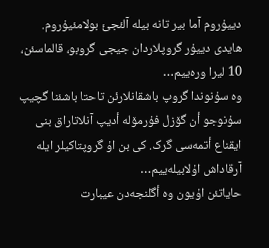دییۇروم آما بیر تانە بیلە آلئجئ بولامئیۇروم. هایدی دییۇر گروپلاردان جیجی گروبو، قالماسئن، 10 لیرا ورەییم…
وە سۇنوندا گروپ باشقانلارئن تاحتا باشئنا گچیپ سۇنوجو أن گۆزل فۇرمۆلە أدیپ آنلاتاراق بنی ایقناع أتمەسی گرک. کی بن اۇ گروپتاکیلر ایلە آرقاداش اۇلابیلەییم…
حایاتئن اۇیون وە أگلنجەدن عیبارت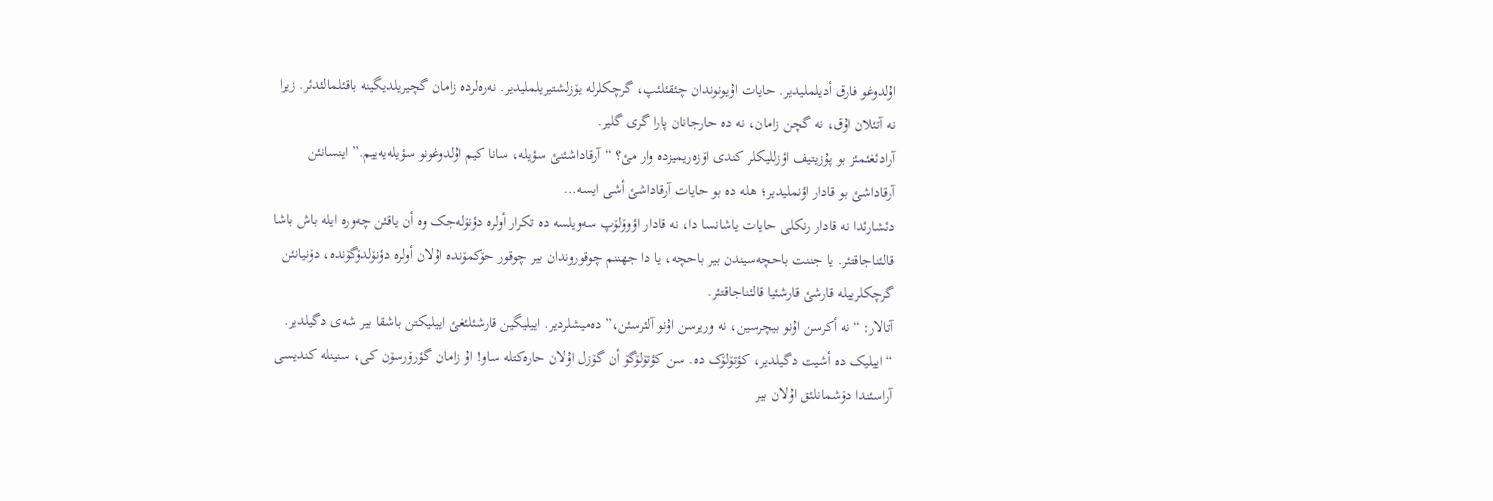اۇلدوغو فارق أدیلملیدیر. حایات اۇیونوندان چئقئلئپ، گرچکلرلە یۆزلشتیریلملیدیر. نەرەلردە زامان گچیریلدیگینە باقئلمالئدئر. زیرا نە آتئلان اۇق، نە گچن زامان، نە دە حارجانان پارا گری گلیر.
آرادئغئمئز بو پۇزیتیف اؤزللیکلر کندی اۆزەریمیزدە وار مئ؟ “آرقاداشئنئ سؤیلە، سانا کیم اۇلدوغونو سؤیلەیەییم.” اینسانئن آرقاداشئ بو قادار اؤنملیدیر؛ هلە دە بو حایات آرقاداشئ أشی ایسە…
دئشارئدا نە قادار رنکلی حایات یاشانسا دا، نە قادار اؤوۆلۆپ سەویلسە دە تکرار أولرە دؤنۆلەجک وە أن یاقئن چەورە ایلە باش باشا قالئناجاقتئر. یا جننت باحچەسیندن بیر باحچە، یا دا جهننم چوقوروندان بیر چوقور حۆکمۆندە اۇلان أولرە دؤنۆلدۆگۆندە، دۆنیانئن گرچکلرییلە قارشئ قارشئیا قالئناجاقتئر.
آتالار: “نە أکرسن اۇنو بیچرسین، نە وریرسن اۇنو آلئرسئن،” دەمیشلردیر. اییلیگین قارشئلئغئ اییلیکتن باشقا بیر شەی دگیلدیر.
“اییلیک دە أشیت دگیلدیر، کؤتۆلۆک دە. سن کؤتۆلۆگۆ أن گۆزل اۇلان حارەکتلە ساو! اۇ زامان گؤرۆرسۆن کی، سنینلە کندیسی آراسئندا دۆشمانلئق اۇلان بیر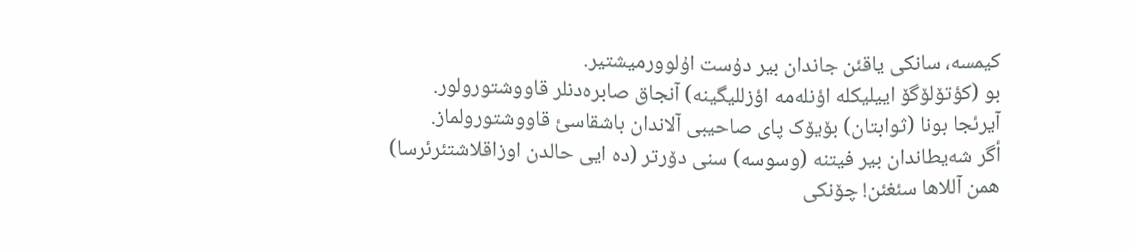کیمسە، سانکی یاقئن جاندان بیر دۇست اۇلوورمیشتیر.
بو (کؤتۆلۆگۆ اییلیکلە اؤنلەمە اؤزللیگینە) آنجاق صابرەدنلر قاووشتورولور. آیرئجا بونا (ثوابتان) بۆیۆک پای صاحیبی آلاندان باشقاسئ قاووشتورولماز.
أگر شەیطاندان بیر فیتنە (وسوسە) سنی دۆرتر (دە ایی حالدن اوزاقلاشتئرئرسا) همن آللاها سئغئن! چۆنکی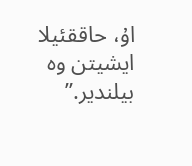اۇ، حاققئیلا ایشیتن وە بیلندیر.”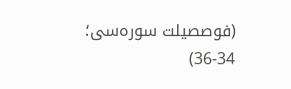(فوصصیلت سورەسی؛ 34-36)